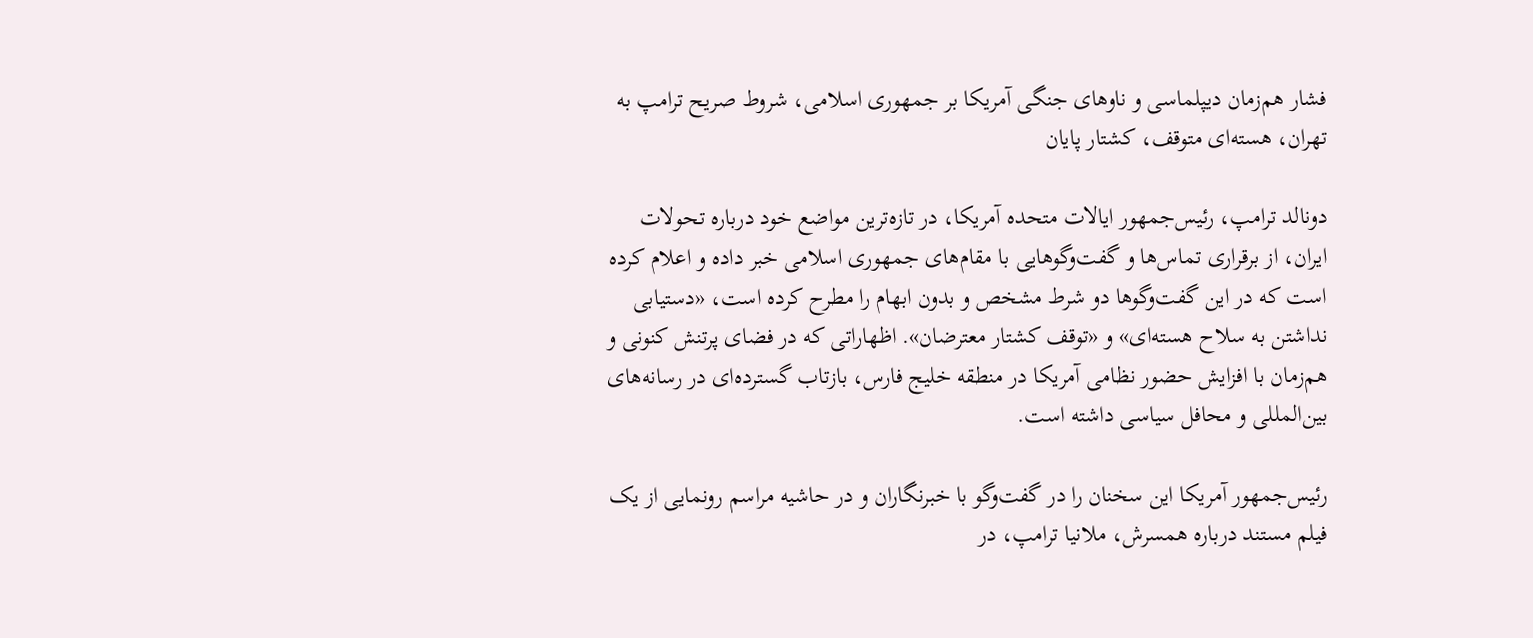فشار هم‌زمان دیپلماسی و ناوهای جنگی آمریکا بر جمهوری اسلامی، شروط صریح ترامپ به تهران، هسته‌ای متوقف، کشتار پایان

دونالد ترامپ، رئیس‌جمهور ایالات متحده آمریکا، در تازه‌ترین مواضع خود درباره تحولات ایران، از برقراری تماس‌ها و گفت‌وگوهایی با مقام‌های جمهوری اسلامی خبر داده و اعلام کرده است که در این گفت‌وگوها دو شرط مشخص و بدون ابهام را مطرح کرده است، «دستیابی نداشتن به سلاح هسته‌ای» و «توقف کشتار معترضان». اظهاراتی که در فضای پرتنش کنونی و هم‌زمان با افزایش حضور نظامی آمریکا در منطقه خلیج فارس، بازتاب گسترده‌ای در رسانه‌های بین‌المللی و محافل سیاسی داشته است.

رئیس‌جمهور آمریکا این سخنان را در گفت‌وگو با خبرنگاران و در حاشیه مراسم رونمایی از یک فیلم مستند درباره همسرش، ملانیا ترامپ، در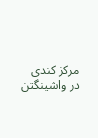مرکز کندی در واشینگتن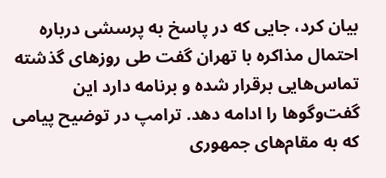بیان کرد، جایی که در پاسخ به پرسشی درباره احتمال مذاکره با تهران گفت طی روزهای گذشته تماس‌هایی برقرار شده و برنامه دارد این گفت‌وگوها را ادامه دهد. ترامپ در توضیح پیامی که به مقام‌های جمهوری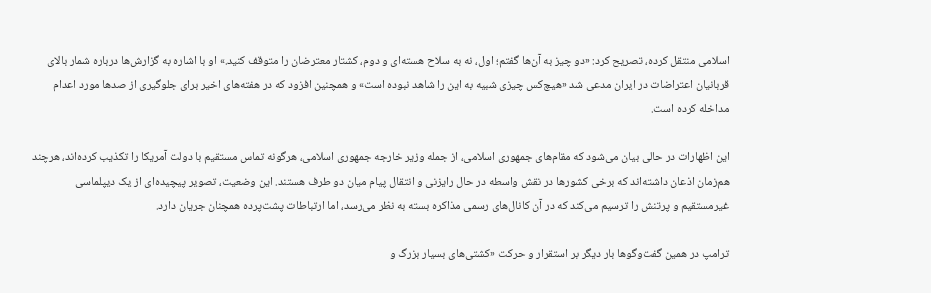اسلامی منتقل کرده، تصریح کرد: «دو چیز به آن‌ها گفتم؛ اول، نه به سلاح هسته‌ای و دوم، کشتار معترضان را متوقف کنید.» او با اشاره به گزارش‌ها درباره شمار بالای قربانیان اعتراضات در ایران مدعی شد «هیچ‌کس چیزی شبیه به این را شاهد نبوده است» و همچنین افزود که در هفته‌های اخیر برای جلوگیری از صدها مورد اعدام مداخله کرده است.

این اظهارات در حالی بیان می‌شود که مقام‌های جمهوری اسلامی، از جمله وزیر خارجه جمهوری اسلامی، هرگونه تماس مستقیم با دولت آمریکا را تکذیب کرده‌اند، هرچند هم‌زمان اذعان داشته‌اند که برخی کشورها در نقش واسطه در حال رایزنی و انتقال پیام میان دو طرف هستند. این وضعیت، تصویر پیچیده‌ای از یک دیپلماسی غیرمستقیم و پرتنش را ترسیم می‌کند که در آن کانال‌های رسمی مذاکره بسته به نظر می‌رسد، اما ارتباطات پشت‌پرده همچنان جریان دارد.

ترامپ در همین گفت‌وگوها بار دیگر بر استقرار و حرکت «کشتی‌های بسیار بزرگ و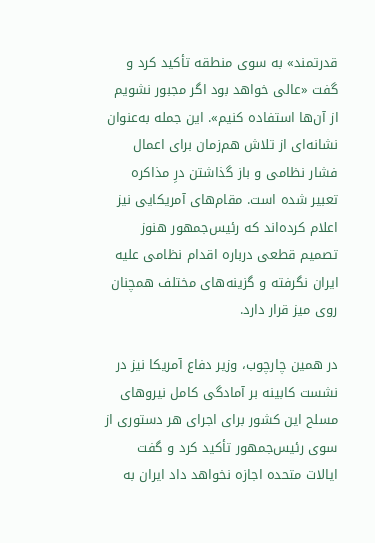قدرتمند» به سوی منطقه تأکید کرد و گفت «عالی خواهد بود اگر مجبور نشویم از آن‌ها استفاده کنیم». این جمله به‌عنوان نشانه‌ای از تلاش هم‌زمان برای اعمال فشار نظامی و باز گذاشتن درِ مذاکره تعبیر شده است. مقام‌های آمریکایی نیز اعلام کرده‌اند که رئیس‌جمهور هنوز تصمیم قطعی درباره اقدام نظامی علیه ایران نگرفته و گزینه‌های مختلف همچنان روی میز قرار دارد.

در همین چارچوب، وزیر دفاع آمریکا نیز در نشست کابینه بر آمادگی کامل نیروهای مسلح این کشور برای اجرای هر دستوری از سوی رئیس‌جمهور تأکید کرد و گفت ایالات متحده اجازه نخواهد داد ایران به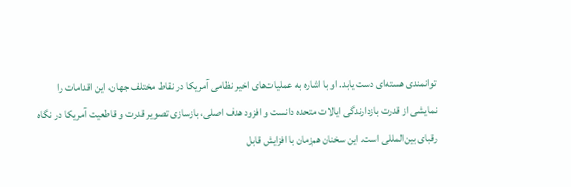توانمندی هسته‌ای دست یابد. او با اشاره به عملیات‌های اخیر نظامی آمریکا در نقاط مختلف جهان، این اقدامات را نمایشی از قدرت بازدارندگی ایالات متحده دانست و افزود هدف اصلی، بازسازی تصویر قدرت و قاطعیت آمریکا در نگاه رقبای بین‌المللی است. این سخنان هم‌زمان با افزایش قابل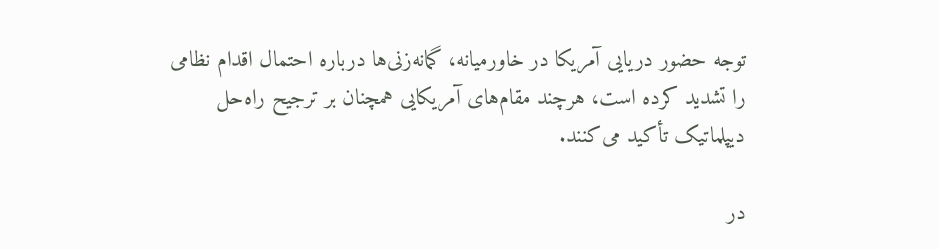توجه حضور دریایی آمریکا در خاورمیانه، گمانه‌زنی‌ها درباره احتمال اقدام نظامی را تشدید کرده است، هرچند مقام‌های آمریکایی همچنان بر ترجیح راه‌حل دیپلماتیک تأکید می‌کنند.

در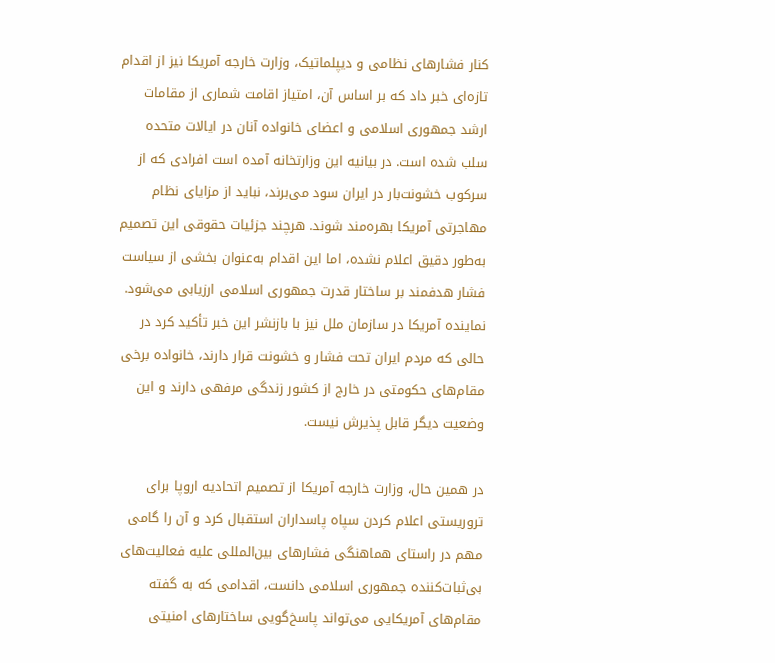کنار فشارهای نظامی و دیپلماتیک، وزارت خارجه آمریکا نیز از اقدام تازه‌ای خبر داد که بر اساس آن، امتیاز اقامت شماری از مقامات ارشد جمهوری اسلامی و اعضای خانواده آنان در ایالات متحده سلب شده است. در بیانیه این وزارتخانه آمده است افرادی که از سرکوب خشونت‌بار در ایران سود می‌برند، نباید از مزایای نظام مهاجرتی آمریکا بهره‌مند شوند. هرچند جزئیات حقوقی این تصمیم به‌طور دقیق اعلام نشده، اما این اقدام به‌عنوان بخشی از سیاست فشار هدفمند بر ساختار قدرت جمهوری اسلامی ارزیابی می‌شود. نماینده آمریکا در سازمان ملل نیز با بازنشر این خبر تأکید کرد در حالی که مردم ایران تحت فشار و خشونت قرار دارند، خانواده برخی مقام‌های حکومتی در خارج از کشور زندگی مرفهی دارند و این وضعیت دیگر قابل پذیرش نیست.

در همین حال، وزارت خارجه آمریکا از تصمیم اتحادیه اروپا برای تروریستی اعلام کردن سپاه پاسداران استقبال کرد و آن را گامی مهم در راستای هماهنگی فشارهای بین‌المللی علیه فعالیت‌های بی‌ثبات‌کننده جمهوری اسلامی دانست، اقدامی که به گفته مقام‌های آمریکایی می‌تواند پاسخ‌گویی ساختارهای امنیتی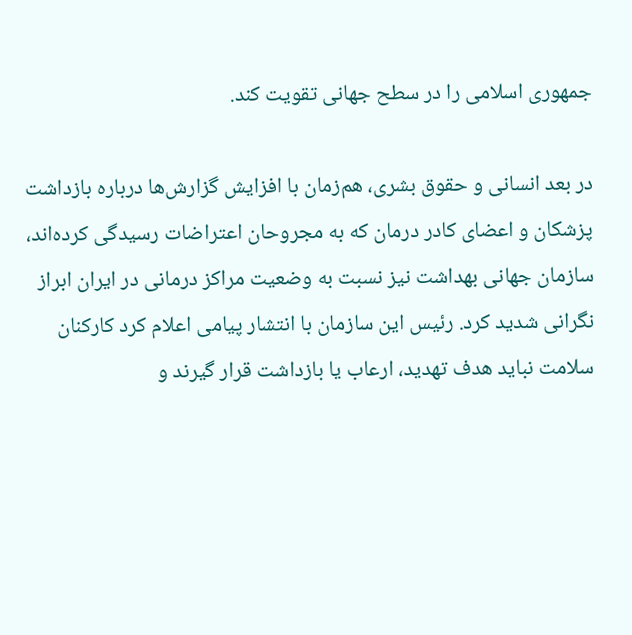جمهوری اسلامی را در سطح جهانی تقویت کند.

در بعد انسانی و حقوق بشری، هم‌زمان با افزایش گزارش‌ها درباره بازداشت پزشکان و اعضای کادر درمان که به مجروحان اعتراضات رسیدگی کرده‌اند، سازمان جهانی بهداشت نیز نسبت به وضعیت مراکز درمانی در ایران ابراز نگرانی شدید کرد. رئیس این سازمان با انتشار پیامی اعلام کرد کارکنان سلامت نباید هدف تهدید، ارعاب یا بازداشت قرار گیرند و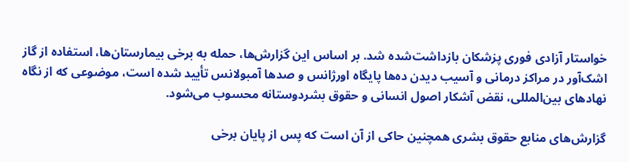خواستار آزادی فوری پزشکان بازداشت‌شده شد. بر اساس این گزارش‌ها، حمله به برخی بیمارستان‌ها، استفاده از گاز اشک‌آور در مراکز درمانی و آسیب دیدن ده‌ها پایگاه اورژانس و صدها آمبولانس تأیید شده است، موضوعی که از نگاه نهادهای بین‌المللی، نقض آشکار اصول انسانی و حقوق بشردوستانه محسوب می‌شود.

گزارش‌های منابع حقوق بشری همچنین حاکی از آن است که پس از پایان برخی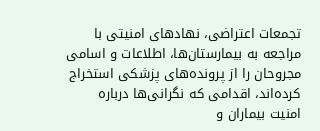تجمعات اعتراضی، نهادهای امنیتی با مراجعه به بیمارستان‌ها، اطلاعات و اسامی مجروحان را از پرونده‌های پزشکی استخراج کرده‌اند، اقدامی که نگرانی‌ها درباره امنیت بیماران و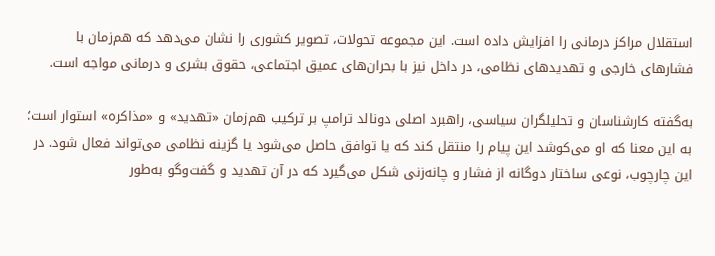استقلال مراکز درمانی را افزایش داده است. این مجموعه تحولات، تصویر کشوری را نشان می‌دهد که هم‌زمان با فشارهای خارجی و تهدیدهای نظامی، در داخل نیز با بحران‌های عمیق اجتماعی، حقوق بشری و درمانی مواجه است.

به‌گفته کارشناسان و تحلیلگران سیاسی، راهبرد اصلی دونالد ترامپ بر ترکیب هم‌زمان «تهدید» و «مذاکره» استوار است؛ به این معنا که او می‌کوشد این پیام را منتقل کند که یا توافق حاصل می‌شود یا گزینه نظامی می‌تواند فعال شود. در این چارچوب، نوعی ساختار دوگانه از فشار و چانه‌زنی شکل می‌گیرد که در آن تهدید و گفت‌وگو به‌طور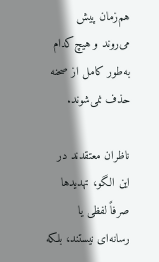هم‌زمان پیش می‌روند و هیچ‌کدام به‌طور کامل از صحنه حذف نمی‌شوند.

ناظران معتقدند در این الگو، تهدیدها صرفاً لفظی یا رسانه‌ای نیستند، بلکه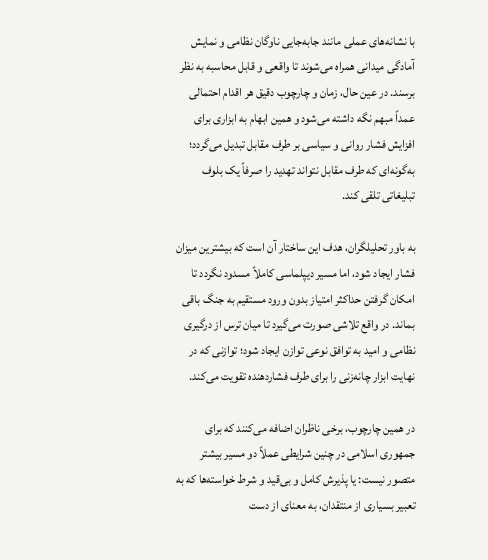با نشانه‌های عملی مانند جابه‌جایی ناوگان نظامی و نمایش آمادگی میدانی همراه می‌شوند تا واقعی و قابل محاسبه به نظر برسند. در عین حال، زمان و چارچوب دقیق هر اقدام احتمالی عمداً مبهم نگه داشته می‌شود و همین ابهام به ابزاری برای افزایش فشار روانی و سیاسی بر طرف مقابل تبدیل می‌گردد؛ به‌گونه‌ای که طرف مقابل نتواند تهدید را صرفاً یک بلوف تبلیغاتی تلقی کند.

به باور تحلیلگران، هدف این ساختار آن است که بیشترین میزان فشار ایجاد شود، اما مسیر دیپلماسی کاملاً مسدود نگردد تا امکان گرفتن حداکثر امتیاز بدون ورود مستقیم به جنگ باقی بماند. در واقع تلاشی صورت می‌گیرد تا میان ترس از درگیری نظامی و امید به توافق نوعی توازن ایجاد شود؛ توازنی که در نهایت ابزار چانه‌زنی را برای طرف فشاردهنده تقویت می‌کند.

در همین چارچوب، برخی ناظران اضافه می‌کنند که برای جمهوری اسلامی در چنین شرایطی عملاً دو مسیر بیشتر متصور نیست: یا پذیرش کامل و بی‌قید و شرط خواسته‌ها که به تعبیر بسیاری از منتقدان، به معنای از دست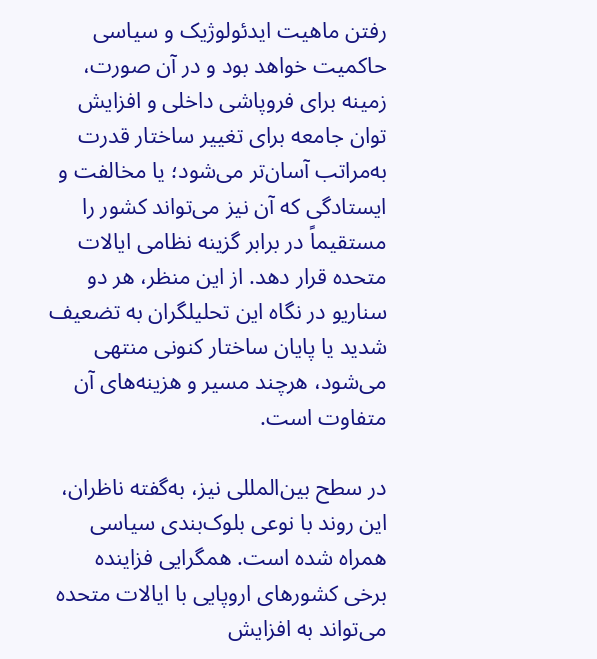رفتن ماهیت ایدئولوژیک و سیاسی حاکمیت خواهد بود و در آن صورت، زمینه برای فروپاشی داخلی و افزایش توان جامعه برای تغییر ساختار قدرت به‌مراتب آسان‌تر می‌شود؛ یا مخالفت و ایستادگی که آن نیز می‌تواند کشور را مستقیماً در برابر گزینه نظامی ایالات متحده قرار دهد. از این منظر، هر دو سناریو در نگاه این تحلیلگران به تضعیف شدید یا پایان ساختار کنونی منتهی می‌شود، هرچند مسیر و هزینه‌های آن متفاوت است.

در سطح بین‌المللی نیز، به‌گفته ناظران، این روند با نوعی بلوک‌بندی سیاسی همراه شده است. همگرایی فزاینده برخی کشورهای اروپایی با ایالات متحده می‌تواند به افزایش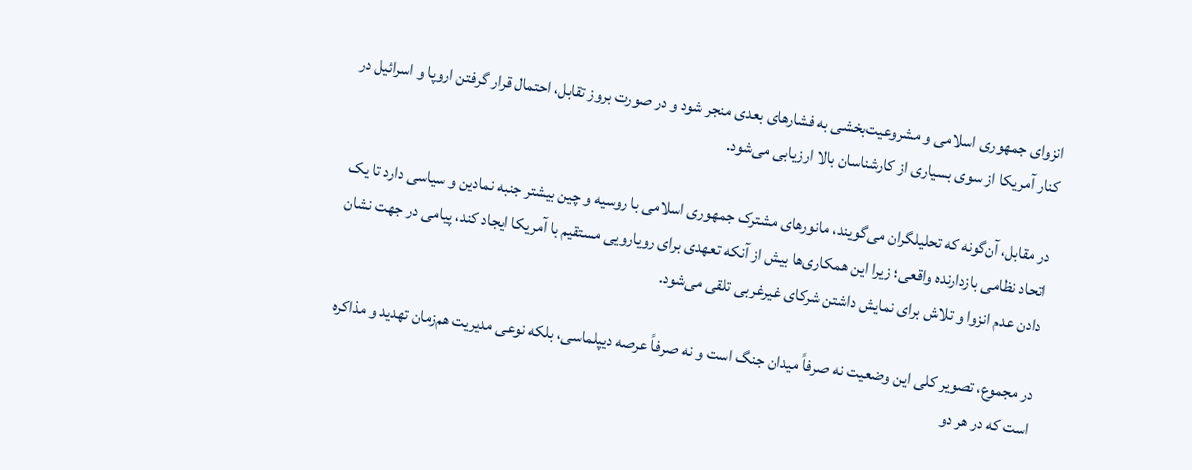انزوای جمهوری اسلامی و مشروعیت‌بخشی به فشارهای بعدی منجر شود و در صورت بروز تقابل، احتمال قرار گرفتن اروپا و اسرائیل در کنار آمریکا از سوی بسیاری از کارشناسان بالا ارزیابی می‌شود.

در مقابل، آن‌گونه که تحلیلگران می‌گویند، مانورهای مشترک جمهوری اسلامی با روسیه و چین بیشتر جنبه نمادین و سیاسی دارد تا یک اتحاد نظامی بازدارنده واقعی؛ زیرا این همکاری‌ها بیش از آنکه تعهدی برای رویارویی مستقیم با آمریکا ایجاد کند، پیامی در جهت نشان دادن عدم انزوا و تلاش برای نمایش داشتن شرکای غیرغربی تلقی می‌شود.

در مجموع، تصویر کلی این وضعیت نه صرفاً میدان جنگ است و نه صرفاً عرصه دیپلماسی، بلکه نوعی مدیریت هم‌زمان تهدید و مذاکره است که در هر دو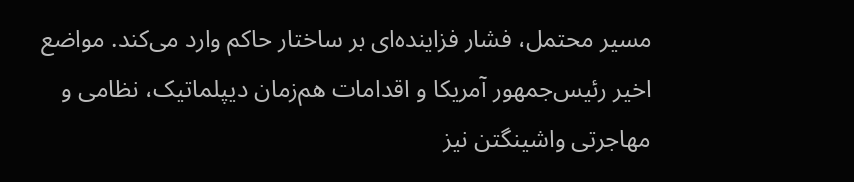مسیر محتمل، فشار فزاینده‌ای بر ساختار حاکم وارد می‌کند. مواضع اخیر رئیس‌جمهور آمریکا و اقدامات هم‌زمان دیپلماتیک، نظامی و مهاجرتی واشینگتن نیز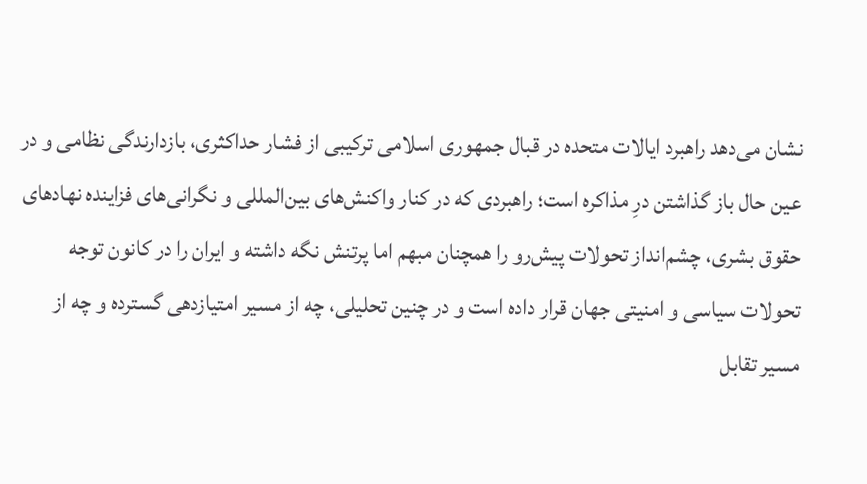نشان می‌دهد راهبرد ایالات متحده در قبال جمهوری اسلامی ترکیبی از فشار حداکثری، بازدارندگی نظامی و در عین حال باز گذاشتن درِ مذاکره است؛ راهبردی که در کنار واکنش‌های بین‌المللی و نگرانی‌های فزاینده نهادهای حقوق بشری، چشم‌انداز تحولات پیش‌رو را همچنان مبهم اما پرتنش نگه داشته و ایران را در کانون توجه تحولات سیاسی و امنیتی جهان قرار داده است و در چنین تحلیلی، چه از مسیر امتیازدهی گسترده و چه از مسیر تقابل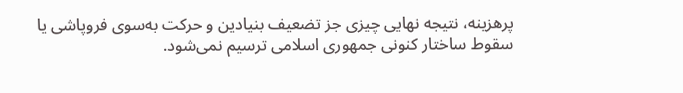پرهزینه، نتیجه نهایی چیزی جز تضعیف بنیادین و حرکت به‌سوی فروپاشی یا سقوط ساختار کنونی جمهوری اسلامی ترسیم نمی‌شود.